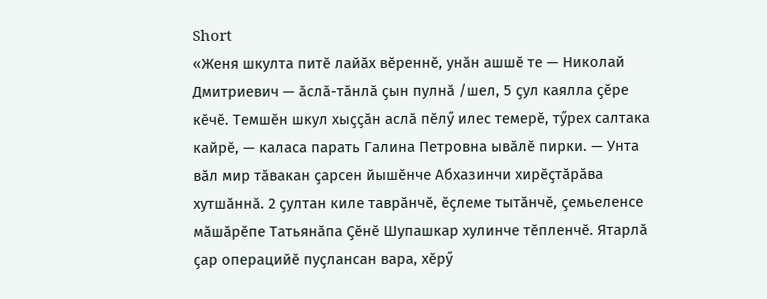Short
«Женя шкулта питӗ лайӑх вӗреннӗ, унӑн ашшӗ те — Николай Дмитриевич — ӑслӑ-тӑнлӑ ҫын пулнӑ /шел, 5 ҫул каялла ҫӗре кӗчӗ. Темшӗн шкул хыҫҫӑн аслӑ пӗлӳ илес темерӗ, тӳрех салтака кайрӗ, — каласа парать Галина Петровна ывӑлӗ пирки. — Унта вӑл мир тӑвакан ҫарсен йышӗнче Абхазинчи хирӗҫтӑрӑва хутшӑннӑ. 2 ҫултан киле таврӑнчӗ, ӗҫлеме тытӑнчӗ, ҫемьеленсе мӑшӑрӗпе Татьянӑпа Ҫӗнӗ Шупашкар хулинче тӗпленчӗ. Ятарлӑ ҫар операцийӗ пуҫлансан вара, хӗрӳ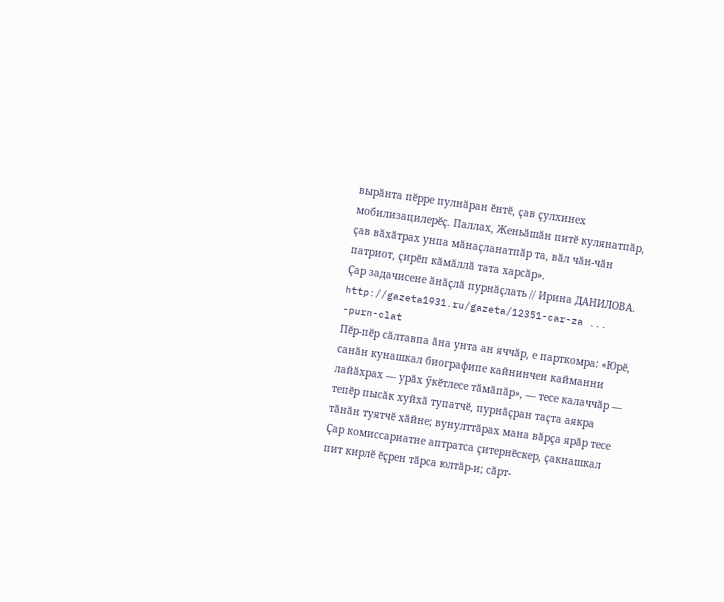вырӑнта пӗрре пулнӑран ӗнтӗ, ҫав ҫулхинех мобилизацилерӗҫ. Паллах, Женьӑшӑн питӗ кулянатпӑр, ҫав вӑхӑтрах унпа мӑнаҫланатпӑр та, вӑл чӑн-чӑн патриот, ҫирӗп кӑмӑллӑ тата харсӑр».
Ҫар задачисене ӑнӑҫлӑ пурнӑҫлать // Ирина ДАНИЛОВА. http://gazeta1931.ru/gazeta/12351-car-za ... -purn-clat
Пӗр-пӗр сӑлтавпа ӑна унта ан яччӑр, е парткомра: «Юрӗ, санӑн кунашкал биографипе кайнинчен кайманни лайӑхрах — урӑх ӳкӗтлесе тӑмӑпӑр», — тесе калаччӑр — тепӗр пысӑк хуйхӑ тупатчӗ, пурнӑҫран таҫта аякра тӑнӑн туятчӗ хӑйне; вунулттӑрах мана вӑрҫа ярӑр тесе Ҫар комиссариатне аптратса ҫитернӗскер, ҫакнашкал пит кирлӗ ӗҫрен тӑрса юлтӑр-и; сӑрт-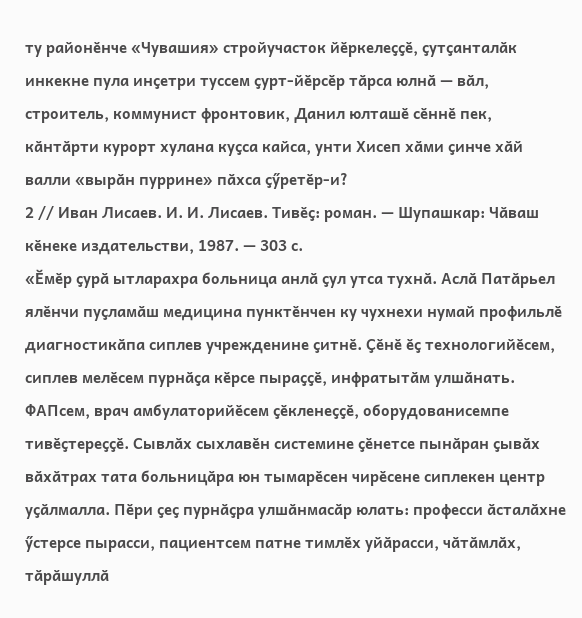ту районӗнче «Чувашия» стройучасток йӗркелеҫҫӗ, ҫутҫанталӑк инкекне пула инҫетри туссем ҫурт-йӗрсӗр тӑрса юлнӑ — вӑл, строитель, коммунист фронтовик, Данил юлташӗ сӗннӗ пек, кӑнтӑрти курорт хулана куҫса кайса, унти Хисеп хӑми ҫинче хӑй валли «вырӑн пуррине» пӑхса ҫӳретӗр-и?
2 // Иван Лисаев. И. И. Лисаев. Тивӗҫ: роман. — Шупашкар: Чӑваш кӗнеке издательстви, 1987. — 303 с.
«Ӗмӗр ҫурӑ ытларахра больница анлӑ ҫул утса тухнӑ. Аслӑ Патӑрьел ялӗнчи пуҫламӑш медицина пунктӗнчен ку чухнехи нумай профильлӗ диагностикӑпа сиплев учрежденине ҫитнӗ. Ҫӗнӗ ӗҫ технологийӗсем, сиплев мелӗсем пурнӑҫа кӗрсе пыраҫҫӗ, инфратытӑм улшӑнать. ФАПсем, врач амбулаторийӗсем ҫӗкленеҫҫӗ, оборудованисемпе тивӗҫтереҫҫӗ. Сывлӑх сыхлавӗн системине ҫӗнетсе пынӑран ҫывӑх вӑхӑтрах тата больницӑра юн тымарӗсен чирӗсене сиплекен центр уҫӑлмалла. Пӗри ҫеҫ пурнӑҫра улшӑнмасӑр юлать: професси ӑсталӑхне ӳстерсе пырасси, пациентсем патне тимлӗх уйӑрасси, чӑтӑмлӑх, тӑрӑшуллӑ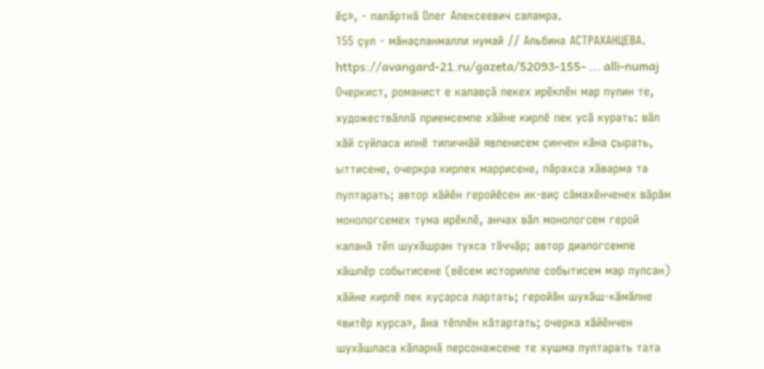ӗҫ», - палӑртнӑ Олег Алексеевич саламра.
155 ҫул - мӑнаҫланмалли нумай // Альбина АСТРАХАНЦЕВА. https://avangard-21.ru/gazeta/52093-155- ... alli-numaj
Очеркист, романист е калавҫӑ пекех ирӗклӗн мар пулин те, художествӑллӑ приемсемпе хӑйне кирлӗ пек усӑ курать: вӑл хӑй суйласа илнӗ типичнӑй явленисем ҫинчен кӑна ҫырать, ыттисене, очеркра кирлех маррисене, пӑрахса хӑварма та пултарать; автор хӑйӗн геройӗсен ик-виҫ сӑмахӗнченех вӑрӑм монологсемех тума ирӗклӗ, анчах вӑл монологсем герой каланӑ тӗп шухӑшран тухса тӑччӑр; автор диалогсемпе хӑшпӗр событисене (вӗсем историлле событисем мар пулсан) хӑйне кирлӗ пек куҫарса лартать; геройӑн шухӑш-кӑмӑлне «витӗр курса», ӑна тӗплӗн кӑтартать; очерка хӑйӗнчен шухӑшласа кӑларнӑ персонажсене те хушма пултарать тата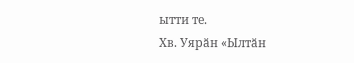ытти те.
Хв. Уярӑн «Ылтӑн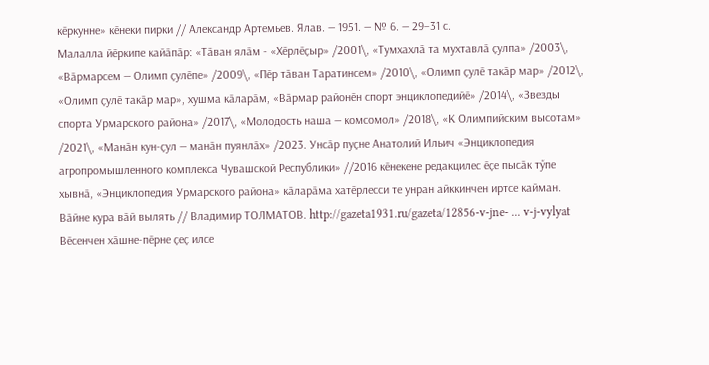кӗркунне» кӗнеки пирки // Александр Артемьев. Ялав. — 1951. — № 6. — 29–31 с.
Малалла йӗркипе кайӑпӑр: «Тӑван ялӑм - «Хӗрлӗҫыр» /2001\, «Тумхахлӑ та мухтавлӑ ҫулпа» /2003\, «Вӑрмарсем — Олимп ҫулӗпе» /2009\, «Пӗр тӑван Таратинсем» /2010\, «Олимп ҫулӗ такӑр мар» /2012\, «Олимп ҫулӗ такӑр мар», хушма кӑларӑм, «Вӑрмар районӗн спорт энциклопедийӗ» /2014\, «Звезды спорта Урмарского района» /2017\, «Молодость наша — комсомол» /2018\, «К Олимпийским высотам» /2021\, «Манӑн кун-ҫул — манӑн пуянлӑх» /2023. Унсӑр пуҫне Анатолий Ильич «Энциклопедия агропромышленного комплекса Чувашской Республики» //2016 кӗнекене редакцилес ӗҫе пысӑк тӳпе хывнӑ, «Энциклопедия Урмарского района» кӑларӑма хатӗрлесси те унран айккинчен иртсе кайман.
Вӑйне кура вӑй вылять // Владимир ТОЛМАТОВ. http://gazeta1931.ru/gazeta/12856-v-jne- ... v-j-vylyat
Вӗсенчен хӑшне-пӗрне ҫеҫ илсе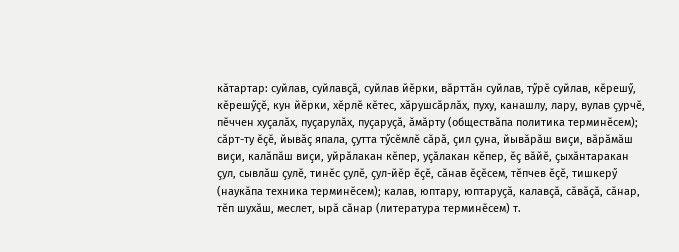кӑтартар: суйлав, суйлавҫӑ, суйлав йӗрки, вӑрттӑн суйлав, тӳрӗ суйлав, кӗрешӳ, кӗрешӳҫӗ, кун йӗрки, хӗрлӗ кӗтес, хӑрушсӑрлӑх, пуху, канашлу, лару, вулав ҫурчӗ, пӗччен хуҫалӑх, пуҫарулӑх, пуҫаруҫӑ, ӑмӑрту (обществӑпа политика терминӗсем); сӑрт-ту ӗҫӗ, йывӑҫ япала, ҫутта тӳсӗмлӗ сӑрӑ, ҫил ҫуна, йывӑрӑш виҫи, вӑрӑмӑш виҫи, калӑпӑш виҫи, уйрӑлакан кӗпер, уҫӑлакан кӗпер, ӗҫ вӑйӗ, ҫыхӑнтаракан ҫул, сывлӑш ҫулӗ, тинӗс ҫулӗ, ҫул-йӗр ӗҫӗ, сӑнав ӗҫӗсем, тӗпчев ӗҫӗ, тишкерӳ (наукӑпа техника терминӗсем); калав, юптару, юптаруҫӑ, калавҫӑ, сӑвӑҫӑ, сӑнар, тӗп шухӑш, меслет, ырӑ сӑнар (литература терминӗсем) т.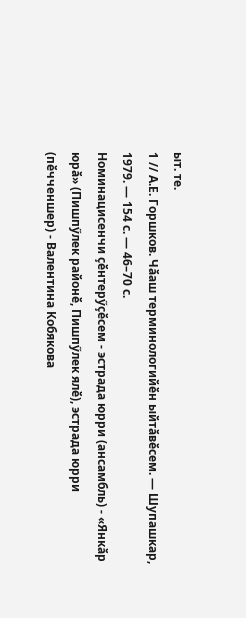ыт. те.
1 // А.Е. Горшков. Чӑаш терминологийӗн ыйтӑвӗсем. — Шупашкар, 1979. — 154 с. — 46–70 с.
Номинацисенчи ҫӗнтерӳҫӗсем - эстрада юрри (ансамбль) - «Янкӑр юрӑ» (Пишпӳлек районӗ, Пишпӳлек ялӗ), эстрада юрри (пӗчченшер) - Валентина Кобякова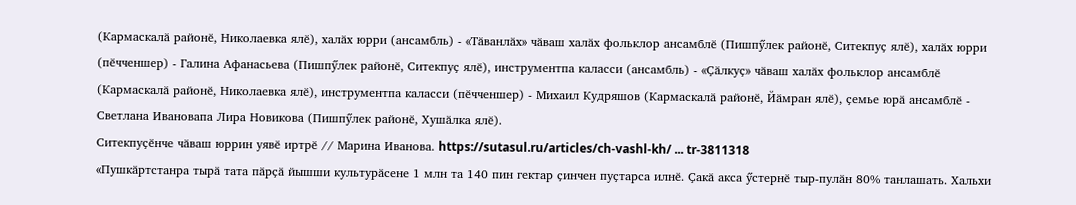(Кармаскалӑ районӗ, Николаевка ялӗ), халӑх юрри (ансамбль) - «Тӑванлӑх» чӑваш халӑх фольклор ансамблӗ (Пишпӳлек районӗ, Ситекпуҫ ялӗ), халӑх юрри (пӗчченшер) - Галина Афанасьева (Пишпӳлек районӗ, Ситекпуҫ ялӗ), инструментпа каласси (ансамбль) - «Ҫӑлкуҫ» чӑваш халӑх фольклор ансамблӗ (Кармаскалӑ районӗ, Николаевка ялӗ), инструментпа каласси (пӗчченшер) - Михаил Кудряшов (Кармаскалӑ районӗ, Йӑмран ялӗ), ҫемье юрӑ ансамблӗ - Светлана Ивановапа Лира Новикова (Пишпӳлек районӗ, Хушӑлка ялӗ).
Ситекпуҫӗнче чӑваш юррин уявӗ иртрӗ // Марина Иванова. https://sutasul.ru/articles/ch-vashl-kh/ ... tr-3811318
«Пушкӑртстанра тырӑ тата пӑрҫӑ йышши культурӑсене 1 млн та 140 пин гектар ҫинчен пуҫтарса илнӗ. Ҫакӑ акса ӳстернӗ тыр-пулӑн 80% танлашать. Хальхи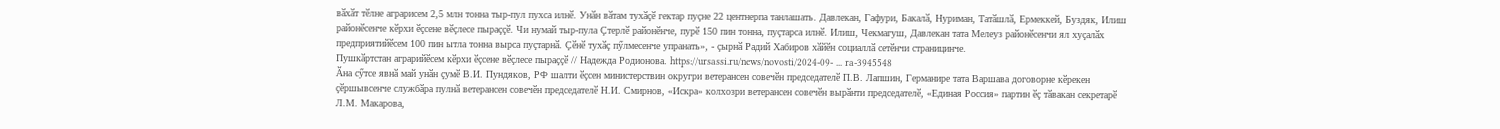вӑхӑт тӗлне аграрисем 2,5 млн тонна тыр-пул пухса илнӗ. Унӑн вӑтам тухӑҫӗ гектар пуҫне 22 центнерпа танлашать. Давлекан, Гафури, Бакалӑ, Нуриман, Татӑшлӑ, Ермеккей, Буздяк, Илиш районӗсенче кӗрхи ӗҫсене вӗҫлесе пыраҫҫӗ. Чи нумай тыр-пула Ҫтерлӗ районӗнче, пурӗ 150 пин тонна, пуҫтарса илнӗ. Илиш, Чекмагуш, Давлекан тата Мелеуз районӗсенчи ял хуҫалӑх предприятийӗсем 100 пин ытла тонна вырса пуҫтарнӑ. Ҫӗнӗ тухӑҫ пӳлмесенче упранать», - ҫырнӑ Радий Хабиров хӑйӗн социаллӑ сетӗнчи страницинче.
Пушкӑртстан аграрийӗсем кӗрхи ӗҫсене вӗҫлесе пыраҫҫӗ // Надежда Родионова. https://ursassi.ru/news/novosti/2024-09- ... ra-3945548
Ӑна сӳтсе явнӑ май унӑн ҫумӗ В.И. Пундяков, РФ шалти ӗҫсен министерствин округри ветерансен совечӗн председателӗ П.В. Лапшин, Германире тата Варшава договорне кӗрекен ҫӗршывсенче службӑра пулнӑ ветерансен совечӗн председателӗ Н.И. Смирнов, «Искра» колхозри ветерансен совечӗн вырӑнти председателӗ, «Единая Россия» партин ӗҫ тӑвакан секретарӗ Л.М. Макарова,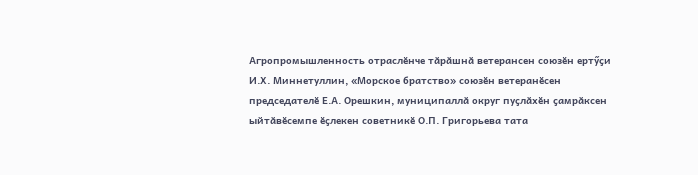Агропромышленность отраслӗнче тӑрӑшнӑ ветерансен союзӗн ертӳҫи И.Х. Миннетуллин, «Морское братство» союзӗн ветеранӗсен председателӗ Е.А. Орешкин, муниципаллӑ округ пуҫлӑхӗн ҫамрӑксен ыйтӑвӗсемпе ӗҫлекен советникӗ О.П. Григорьева тата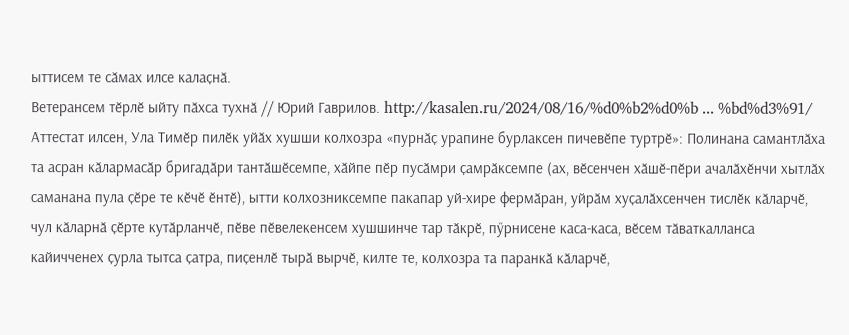ыттисем те сӑмах илсе калаҫнӑ.
Ветерансем тӗрлӗ ыйту пӑхса тухнӑ // Юрий Гаврилов. http://kasalen.ru/2024/08/16/%d0%b2%d0%b ... %bd%d3%91/
Аттестат илсен, Ула Тимӗр пилӗк уйӑх хушши колхозра «пурнӑҫ урапине бурлаксен пичевӗпе туртрӗ»: Полинана самантлӑха та асран кӑлармасӑр бригадӑри тантӑшӗсемпе, хӑйпе пӗр пусӑмри ҫамрӑксемпе (ах, вӗсенчен хӑшӗ-пӗри ачалӑхӗнчи хытлӑх саманана пула ҫӗре те кӗчӗ ӗнтӗ), ытти колхозниксемпе пакапар уй-хире фермӑран, уйрӑм хуҫалӑхсенчен тислӗк кӑларчӗ, чул кӑларнӑ ҫӗрте кутӑрланчӗ, пӗве пӗвелекенсем хушшинче тар тӑкрӗ, пӳрнисене каса-каса, вӗсем тӑваткалланса кайичченех ҫурла тытса ҫатра, пиҫенлӗ тырӑ вырчӗ, килте те, колхозра та паранкӑ кӑларчӗ,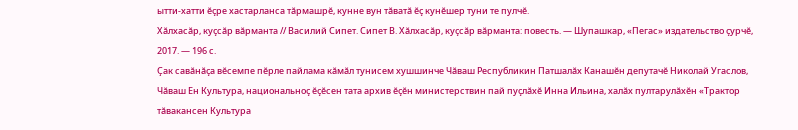ытти-хатти ӗҫре хастарланса тӑрмашрӗ, кунне вун тӑватӑ ӗҫ кунӗшер туни те пулчӗ.
Хӑлхасӑр, куҫсӑр вӑрманта // Василий Сипет. Сипет В. Хӑлхасӑр, куҫсӑр вӑрманта: повесть. — Шупашкар, «Пегас» издательство ҫурчӗ, 2017. — 196 с.
Ҫак савӑнӑҫа вӗсемпе пӗрле пайлама кӑмӑл тунисем хушшинче Чӑваш Республикин Патшалӑх Канашӗн депутачӗ Николай Угаслов, Чӑваш Ен Культура, национальноҫ ӗҫӗсен тата архив ӗҫӗн министерствин пай пуҫлӑхӗ Инна Ильина, халӑх пултарулӑхӗн «Трактор тӑвакансен Культура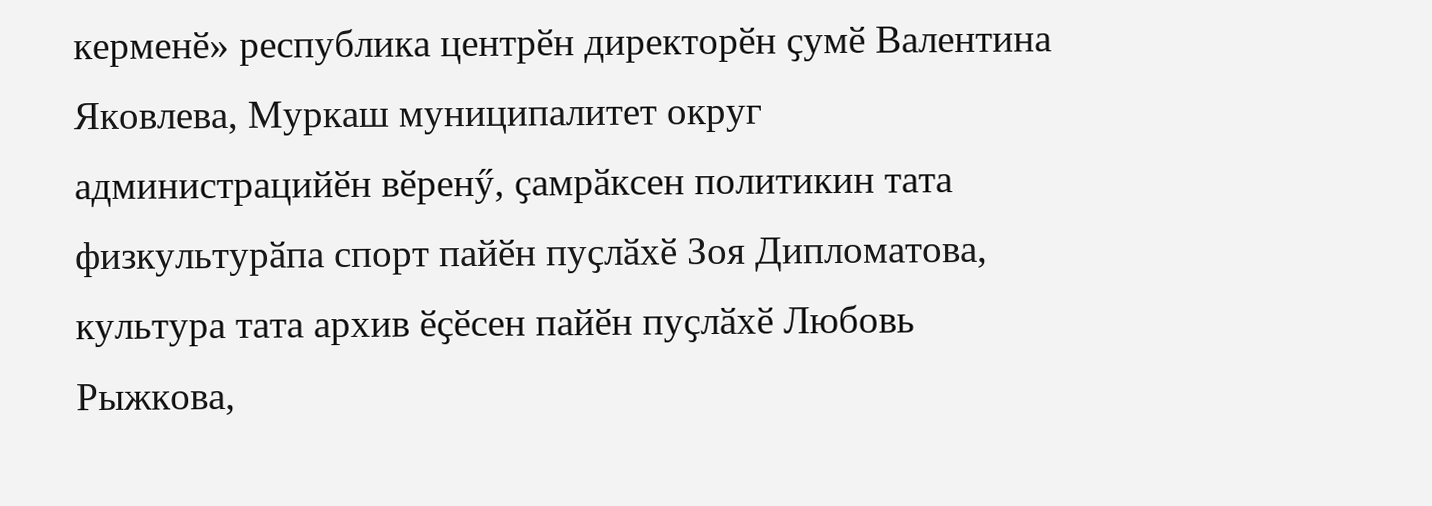керменӗ» республика центрӗн директорӗн ҫумӗ Валентина Яковлева, Муркаш муниципалитет округ администрацийӗн вӗренӳ, ҫамрӑксен политикин тата физкультурӑпа спорт пайӗн пуҫлӑхӗ Зоя Дипломатова, культура тата архив ӗҫӗсен пайӗн пуҫлӑхӗ Любовь Рыжкова,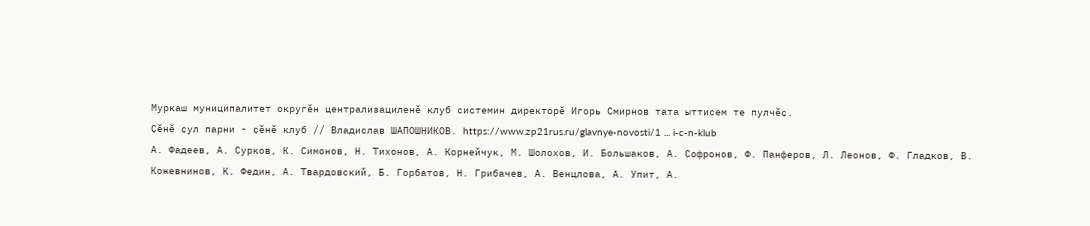Муркаш муниципалитет округӗн централизациленӗ клуб системин директорӗ Игорь Смирнов тата ыттисем те пулчӗҫ.
Ҫӗнӗ ҫул парни - ҫӗнӗ клуб // Владислав ШАПОШНИКОВ. https://www.zp21rus.ru/glavnye-novosti/1 ... i-c-n-klub
А. Фадеев, А. Сурков, К. Симонов, Н. Тихонов, А. Корнейчук, М. Шолохов, И. Большаков, А. Софронов, Ф. Панферов, Л. Леонов, Ф. Гладков, В. Кожевнинов, К. Федин, А. Твардовский, Б. Горбатов, Н. Грибачев, А. Венцлова, А. Упит, А.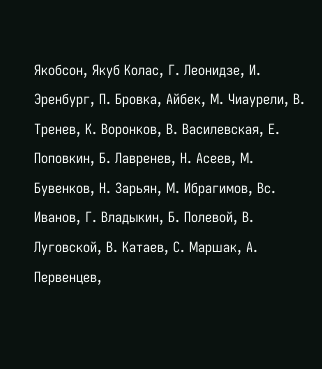Якобсон, Якуб Колас, Г. Леонидзе, И. Эренбург, П. Бровка, Айбек, М. Чиаурели, В. Тренев, К. Воронков, В. Василевская, Е. Поповкин, Б. Лавренев, Н. Асеев, М. Бувенков, Н. Зарьян, М. Ибрагимов, Вс. Иванов, Г. Владыкин, Б. Полевой, В. Луговской, В. Катаев, С. Маршак, А. Первенцев,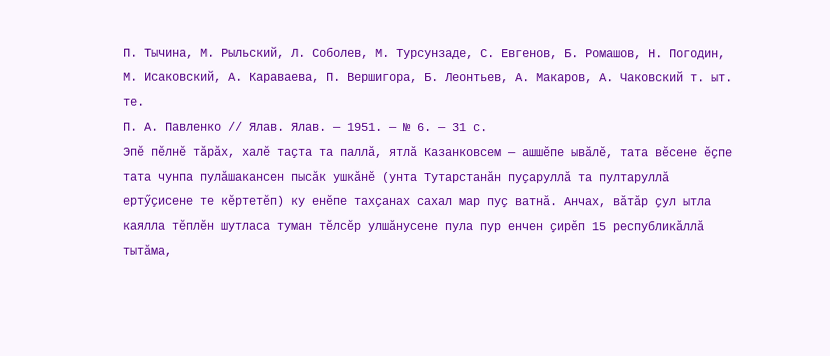П. Тычина, М. Рыльский, Л. Соболев, М. Турсунзаде, С. Евгенов, Б. Ромашов, Н. Погодин, М. Исаковский, А. Караваева, П. Вершигора, Б. Леонтьев, А. Макаров, А. Чаковский т. ыт. те.
П. А. Павленко // Ялав. Ялав. — 1951. — № 6. — 31 с.
Эпӗ пӗлнӗ тӑрӑх, халӗ таҫта та паллӑ, ятлӑ Казанковсем — ашшӗпе ывӑлӗ, тата вӗсене ӗҫпе тата чунпа пулӑшакансен пысӑк ушкӑнӗ (унта Тутарстанӑн пуҫаруллӑ та пултаруллӑ ертӳҫисене те кӗртетӗп) ку енӗпе тахҫанах сахал мар пуҫ ватнӑ. Анчах, вӑтӑр ҫул ытла каялла тӗплӗн шутласа туман тӗлсӗр улшӑнусене пула пур енчен ҫирӗп 15 республикӑллӑ тытӑма,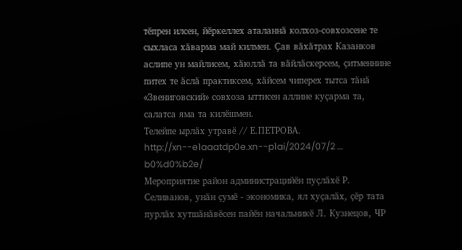тӗпрен илсен, йӗркеллех аталаннӑ колхоз-совхозсене те сыхласа хӑварма май килмен. Ҫав вӑхӑтрах Казанков аслипе ун майлисем, хӑюллӑ та вӑйлӑскерсем, ҫитменнине питех те ӑслӑ практиксем, хӑйсем чиперех тытса тӑнӑ «Звениговский» совхоза ыттисен аллине куҫарма та, салатса яма та килӗшмен.
Телейпе ырлӑх утравӗ // Е.ПЕТРОВА. http://xn--e1aaatdp0e.xn--p1ai/2024/07/2 ... b0%d0%b2e/
Мероприятие район администрацийӗн пуҫлӑхӗ Р. Селиванов, унӑн ҫумӗ - экономика, ял хуҫалӑх, ҫӗр тата пурлӑх хутшӑнӑвӗсен пайӗн начальникӗ Л. Кузнецов, ЧР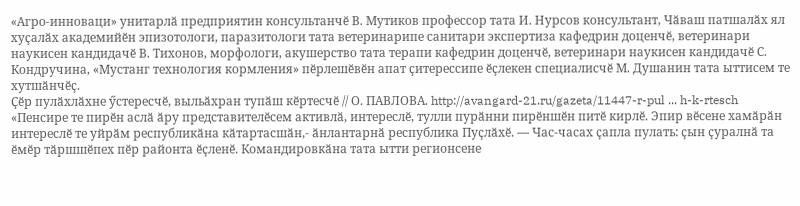«Агро-инноваци» унитарлӑ предприятин консультанчӗ В. Мутиков профессор тата И. Нурсов консультант, Чӑваш патшалӑх ял хуҫалӑх академийӗн эпизотологи, паразитологи тата ветеринарипе санитари экспертиза кафедрин доценчӗ, ветеринари наукисен кандидачӗ В. Тихонов, морфологи, акушерство тата терапи кафедрин доценчӗ, ветеринари наукисен кандидачӗ С. Кондручина, «Мустанг технология кормления» пӗрлешӗвӗн апат ҫитерессипе ӗҫлекен специалисчӗ М. Душанин тата ыттисем те хутшӑнчӗҫ.
Ҫӗр пулӑхлӑхне ӳстересчӗ, выльӑхран тупӑш кӗртесчӗ // О. ПАВЛОВА. http://avangard-21.ru/gazeta/11447-r-pul ... h-k-rtesch
«Пенсире те пирӗн аслӑ ӑру представителӗсем активлӑ, интереслӗ, тулли пурӑнни пирӗншӗн питӗ кирлӗ. Эпир вӗсене хамӑрӑн интереслӗ те уйрӑм республикӑна кӑтартасшӑн,- ӑнлантарнӑ республика Пуҫлӑхӗ. — Час-часах ҫапла пулать: ҫын ҫуралнӑ та ӗмӗр тӑршшӗпех пӗр районта ӗҫленӗ. Командировкӑна тата ытти регионсене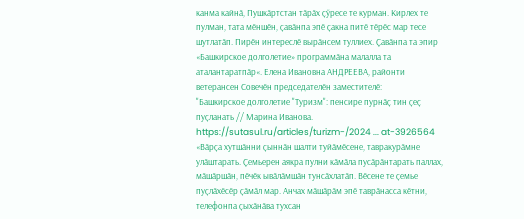канма кайнӑ, Пушкӑртстан тӑрӑх ҫӳресе те курман. Кирлех те пулман, тата мӗншӗн, ҫавӑнпа эпӗ ҫакна питӗ тӗрӗс мар тесе шутлатӑп. Пирӗн интереслӗ вырӑнсем туллиех. Ҫавӑнпа та эпир «Башкирское долголетие» программӑна малалла та аталантаратпӑр«. Елена Ивановна АНДРЕЕВА, районти ветерансен Совечӗн председателӗн заместителӗ:
"Башкирское долголетие "Туризм": пенсире пурнӑҫ тин ҫеҫ пуҫланать // Марина Иванова. https://sutasul.ru/articles/turizm-/2024 ... at-3926564
«Вӑрҫа хутшӑнни ҫыннӑн шалти туйӑмӗсене, тавракурӑмне улӑштарать. Ҫемьерен аякра пулни кӑмӑла пусӑрӑнтарать паллах, мӑшӑршӑн, пӗчӗк ывӑлӑмшӑн тунсӑхлатӑп. Вӗсене те ҫемье пуҫлӑхӗсӗр ҫӑмӑл мар. Анчах мӑшӑрӑм эпӗ таврӑнасса кӗтни, телефонпа ҫыхӑнӑва тухсан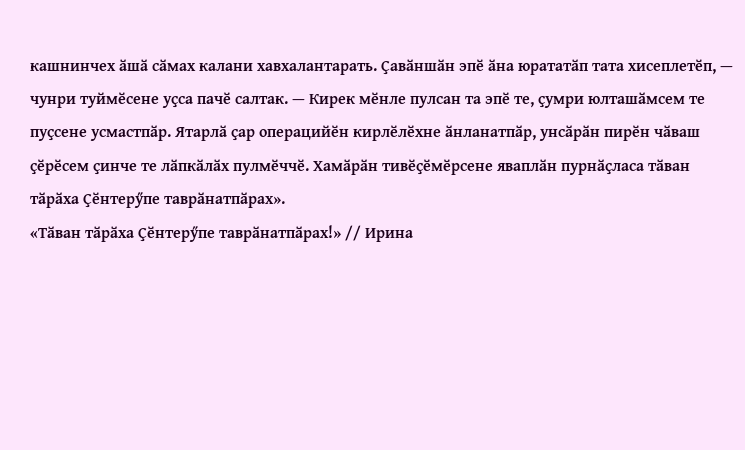кашнинчех ӑшӑ сӑмах калани хавхалантарать. Ҫавӑншӑн эпӗ ӑна юрататӑп тата хисеплетӗп, — чунри туймӗсене уҫса пачӗ салтак. — Кирек мӗнле пулсан та эпӗ те, ҫумри юлташӑмсем те пуҫсене усмастпӑр. Ятарлӑ ҫар операцийӗн кирлӗлӗхне ӑнланатпӑр, унсӑрӑн пирӗн чӑваш ҫӗрӗсем ҫинче те лӑпкӑлӑх пулмӗччӗ. Хамӑрӑн тивӗҫӗмӗрсене яваплӑн пурнӑҫласа тӑван тӑрӑха Ҫӗнтерӳпе таврӑнатпӑрах».
«Тӑван тӑрӑха Ҫӗнтерӳпе таврӑнатпӑрах!» // Ирина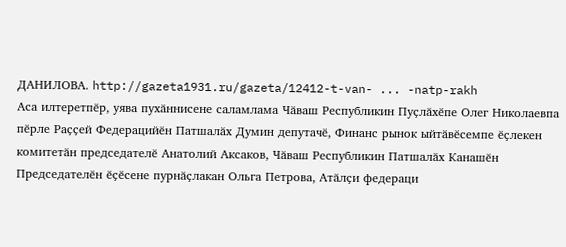ДАНИЛОВА. http://gazeta1931.ru/gazeta/12412-t-van- ... -natp-rakh
Аса илтеретпӗр, уява пухӑннисене саламлама Чӑваш Республикин Пуҫлӑхӗпе Олег Николаевпа пӗрле Раҫҫей Федерацийӗн Патшалӑх Думин депутачӗ, Финанс рынок ыйтӑвӗсемпе ӗҫлекен комитетӑн председателӗ Анатолий Аксаков, Чӑваш Республикин Патшалӑх Канашӗн Председателӗн ӗҫӗсене пурнӑҫлакан Ольга Петрова, Атӑлҫи федераци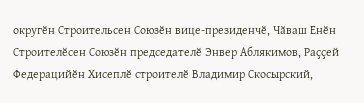округӗн Строительсен Союзӗн вице-президенчӗ, Чӑваш Енӗн Строителӗсен Союзӗн председателӗ Энвер Аблякимов, Раҫҫей Федерацийӗн Хисеплӗ строителӗ Владимир Скосырский,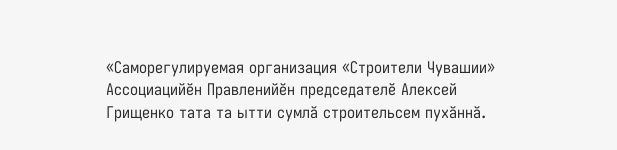«Саморегулируемая организация «Строители Чувашии» Ассоциацийӗн Правленийӗн председателӗ Алексей Грищенко тата та ытти сумлӑ строительсем пухӑннӑ.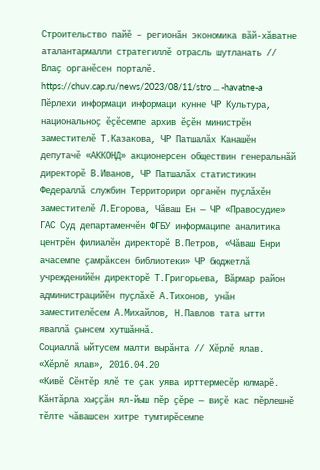Строительство пайӗ – регионӑн экономика вӑй-хӑватне аталантармалли стратегиллӗ отрасль шутланать // Влаҫ органӗсен порталӗ. https://chuv.cap.ru/news/2023/08/11/stro ... -havatne-a
Пӗрлехи информаци информаци кунне ЧР Культура, национальноҫ ӗҫӗсемпе архив ӗҫӗн министрӗн заместителӗ Т.Казакова, ЧР Патшалӑх Канашӗн депутачӗ «АККОНД» акционерсен обществин генеральнӑй директорӗ В.Иванов, ЧР Патшалӑх статистикин Федераллӑ службин Территорири органӗн пуҫлӑхӗн заместителӗ Л.Егорова, Чӑваш Ен — ЧР «Правосудие» ГАС Суд департаменчӗн ФГБУ информаципе аналитика центрӗн филиалӗн директорӗ В.Петров, «Чӑваш Енри ачасемпе ҫамрӑксен библиотеки» ЧР бюджетлӑ учрежденийӗн директорӗ Т.Григорьева, Вӑрмар район администрацийӗн пуҫлӑхӗ А.Тихонов, унӑн заместителӗсем А.Михайлов, Н.Павлов тата ытти яваплӑ ҫынсем хутшӑннӑ.
Социаллӑ ыйтусем малти вырӑнта // Хӗрлӗ ялав. «Хӗрлӗ ялав», 2016.04.20
«Кивӗ Сӗнтӗр ялӗ те ҫак уява ирттермесӗр юлмарӗ. Кӑнтӑрла хыҫҫӑн ял-йыш пӗр ҫӗре — виҫӗ кас пӗрлешнӗ тӗлте чӑвашсен хитре тумтирӗсемпе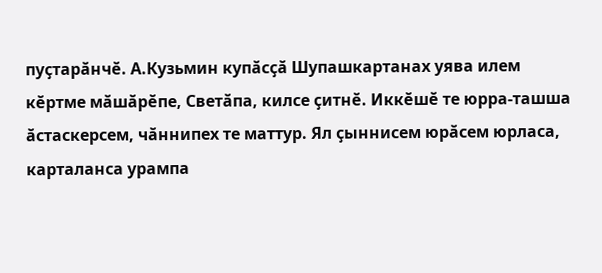пуҫтарӑнчӗ. А.Кузьмин купӑсҫӑ Шупашкартанах уява илем кӗртме мӑшӑрӗпе, Светӑпа, килсе ҫитнӗ. Иккӗшӗ те юрра-ташша ӑстаскерсем, чӑннипех те маттур. Ял ҫыннисем юрӑсем юрласа, карталанса урампа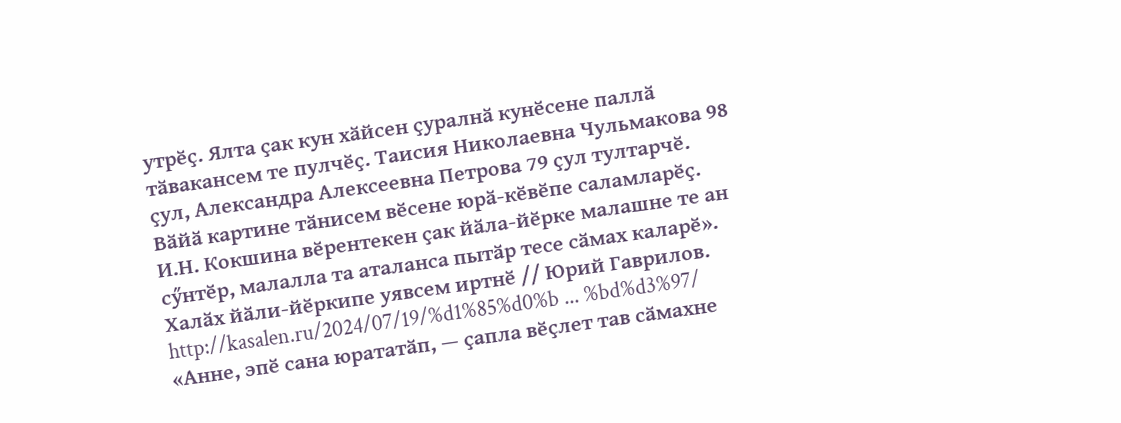утрӗҫ. Ялта ҫак кун хӑйсен ҫуралнӑ кунӗсене паллӑ тӑвакансем те пулчӗҫ. Таисия Николаевна Чульмакова 98 ҫул, Александра Алексеевна Петрова 79 ҫул тултарчӗ. Вӑйӑ картине тӑнисем вӗсене юрӑ-кӗвӗпе саламларӗҫ. И.Н. Кокшина вӗрентекен ҫак йӑла-йӗрке малашне те ан сӳнтӗр, малалла та аталанса пытӑр тесе сӑмах каларӗ».
Халӑх йӑли-йӗркипе уявсем иртнӗ // Юрий Гаврилов. http://kasalen.ru/2024/07/19/%d1%85%d0%b ... %bd%d3%97/
«Анне, эпӗ сана юрататӑп, — ҫапла вӗҫлет тав сӑмахне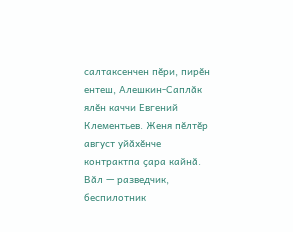салтаксенчен пӗри, пирӗн ентеш, Алешкин-Саплӑк ялӗн каччи Евгений Клементьев. Женя пӗлтӗр август уйӑхӗнче контрактпа ҫара кайнӑ. Вӑл — разведчик, беспилотник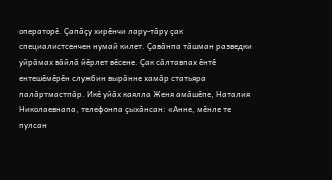операторӗ. Ҫапӑҫу хирӗнчи лару-тӑру ҫак специалистсенчен нумай килет. Ҫавӑнпа тӑшман разведки уйрӑмах вӑйлӑ йӗрлет вӗсене. Ҫак сӑлтавпах ӗнтӗ ентешӗмӗрӗн службин вырӑнне хамӑр статьяра палӑртмастпӑр. Икӗ уйӑх каялла Женя амӑшӗпе, Наталия Николаевнапа, телефонпа ҫыхӑнсан: «Анне, мӗнле те пулсан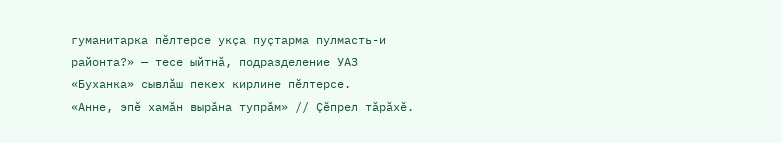гуманитарка пӗлтерсе укҫа пуҫтарма пулмасть-и районта?» — тесе ыйтнӑ, подразделение УАЗ «Буханка» сывлӑш пекех кирлине пӗлтерсе.
«Анне, эпӗ хамӑн вырӑна тупрӑм» // Ҫӗпрел тӑрӑхӗ.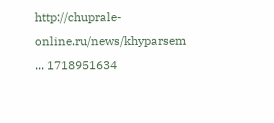http://chuprale-online.ru/news/khyparsem ... 1718951634